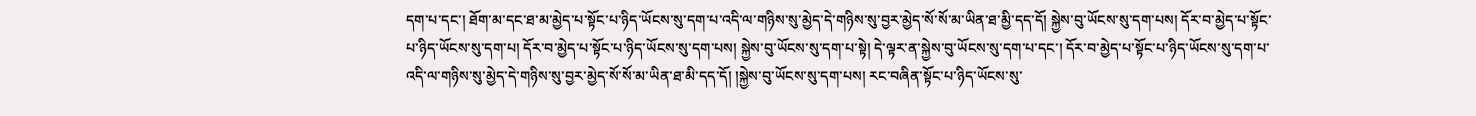དག་པ་དང་། ཐོག་མ་དང་ཐ་མ་མྱེད་པ་སྟོང་པ་ཉིད་ཡོངས་སུ་དག་པ་འདི་ལ་གཉིས་སུ་མྱེད་དེ་གཉིས་སུ་བྱར་མྱེད་སོ་སོ་མ་ཡིན་ཐ་མྱི་དད་དོ། སྐྱེས་བུ་ཡོངས་སུ་དག་པས། དོར་བ་མྱེད་པ་སྟོང་པ་ཉིད་ཡོངས་སུ་དག་པ། དོར་བ་མྱེད་པ་སྟོང་པ་ཉིད་ཡོངས་སུ་དག་པས། སྐྱེས་བུ་ཡོངས་སུ་དག་པ་སྟེ། དེ་ལྟར་ན་སྐྱེས་བུ་ཡོངས་སུ་དག་པ་དང་། དོར་བ་མྱེད་པ་སྟོང་པ་ཉིད་ཡོངས་སུ་དག་པ་འདི་ལ་གཉིས་སུ་མྱེད་དེ་གཉིས་སུ་བྱར་མྱེད་སོ་སོ་མ་ཡིན་ཐ་མི་དད་དོ། །སྐྱེས་བུ་ཡོངས་སུ་དག་པས། རང་བཞིན་སྟོང་པ་ཉིད་ཡོངས་སུ་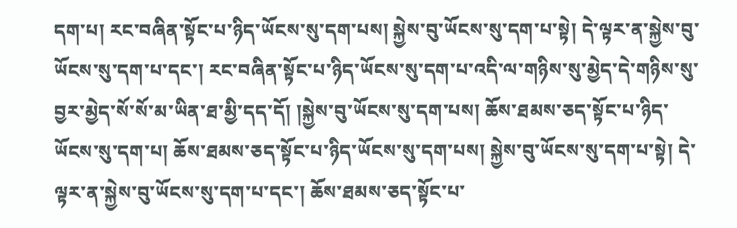དག་པ། རང་བཞིན་སྟོང་པ་ཉིད་ཡོངས་སུ་དག་པས། སྐྱེས་བུ་ཡོངས་སུ་དག་པ་སྟེ། དེ་ལྟར་ན་སྐྱེས་བུ་ཡོངས་སུ་དག་པ་དང་། རང་བཞིན་སྟོང་པ་ཉིད་ཡོངས་སུ་དག་པ་འདི་ལ་གཉིས་སུ་མྱེད་དེ་གཉིས་སུ་བྱར་མྱེད་སོ་སོ་མ་ཡིན་ཐ་མྱི་དད་དོ། །སྐྱེས་བུ་ཡོངས་སུ་དག་པས། ཆོས་ཐམས་ཅད་སྟོང་པ་ཉིད་ཡོངས་སུ་དག་པ། ཆོས་ཐམས་ཅད་སྟོང་པ་ཉིད་ཡོངས་སུ་དག་པས། སྐྱེས་བུ་ཡོངས་སུ་དག་པ་སྟེ། དེ་ལྟར་ན་སྐྱེས་བུ་ཡོངས་སུ་དག་པ་དང་། ཆོས་ཐམས་ཅད་སྟོང་པ་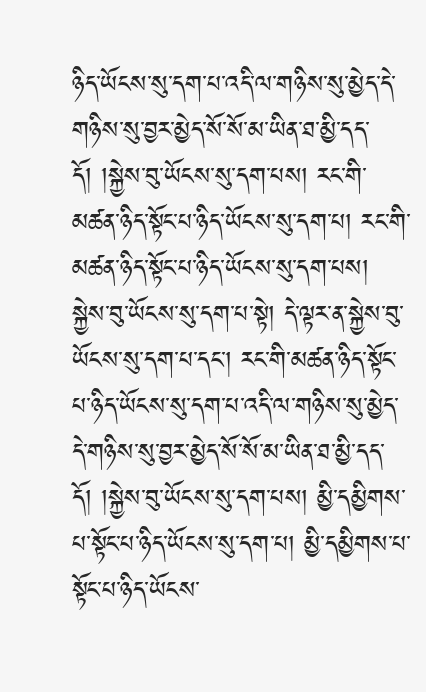ཉིད་ཡོངས་སུ་དག་པ་འདི་ལ་གཉིས་སུ་མྱེད་དེ་གཉིས་སུ་བྱར་མྱེད་སོ་སོ་མ་ཡིན་ཐ་མྱི་དད་དོ། །སྐྱེས་བུ་ཡོངས་སུ་དག་པས། རང་གི་མཚན་ཉིད་སྟོང་པ་ཉིད་ཡོངས་སུ་དག་པ། རང་གི་མཚན་ཉིད་སྟོང་པ་ཉིད་ཡོངས་སུ་དག་པས། སྐྱེས་བུ་ཡོངས་སུ་དག་པ་སྟེ། དེ་ལྟར་ན་སྐྱེས་བུ་ཡོངས་སུ་དག་པ་དང་། རང་གི་མཚན་ཉིད་སྟོང་པ་ཉིད་ཡོངས་སུ་དག་པ་འདི་ལ་གཉིས་སུ་མྱེད་དེ་གཉིས་སུ་བྱར་མྱེད་སོ་སོ་མ་ཡིན་ཐ་མྱི་དད་དོ། །སྐྱེས་བུ་ཡོངས་སུ་དག་པས། མྱི་དམྱིགས་པ་སྟོང་པ་ཉིད་ཡོངས་སུ་དག་པ། མྱི་དམྱིགས་པ་སྟོང་པ་ཉིད་ཡོངས་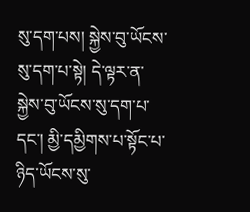སུ་དག་པས། སྐྱེས་བུ་ཡོངས་སུ་དག་པ་སྟེ། དེ་ལྟར་ན་སྐྱེས་བུ་ཡོངས་སུ་དག་པ་དང་། མྱི་དམྱིགས་པ་སྟོང་པ་ཉིད་ཡོངས་སུ་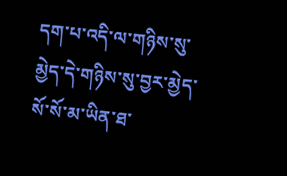དག་པ་འདི་ལ་གཉིས་སུ་མྱེད་དེ་གཉིས་སུ་བྱར་མྱེད་སོ་སོ་མ་ཡིན་ཐ་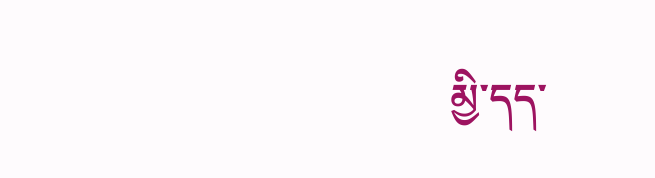མྱི་དད་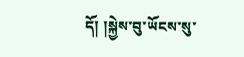དོ། །སྐྱེས་བུ་ཡོངས་སུ་